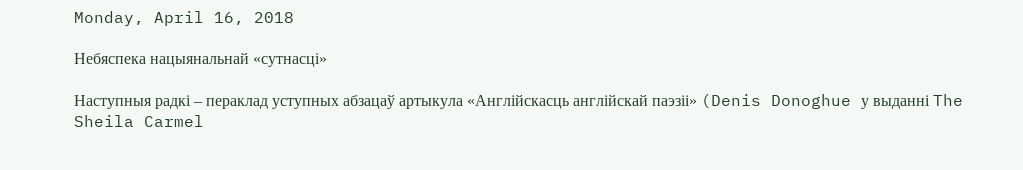Monday, April 16, 2018

Небяспека нацыянальнай «сутнасці»

Наступныя радкі – пераклад уступных абзацаў артыкула «Англійскасць англійскай паэзіі» (Denis Donoghue у выданні The Sheila Carmel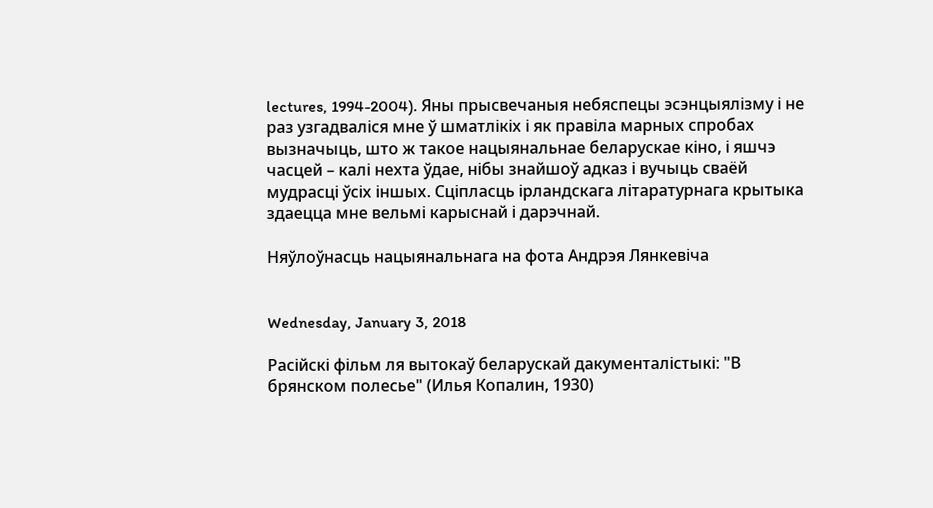lectures, 1994-2004). Яны прысвечаныя небяспецы эсэнцыялізму і не раз узгадваліся мне ў шматлікіх і як правіла марных спробах вызначыць, што ж такое нацыянальнае беларускае кіно, і яшчэ часцей – калі нехта ўдае, нібы знайшоў адказ і вучыць сваёй мудрасці ўсіх іншых. Сціпласць ірландскага літаратурнага крытыка здаецца мне вельмі карыснай і дарэчнай.

Няўлоўнасць нацыянальнага на фота Андрэя Лянкевіча


Wednesday, January 3, 2018

Расійскі фільм ля вытокаў беларускай дакументалістыкі: "В брянском полесье" (Илья Копалин, 1930)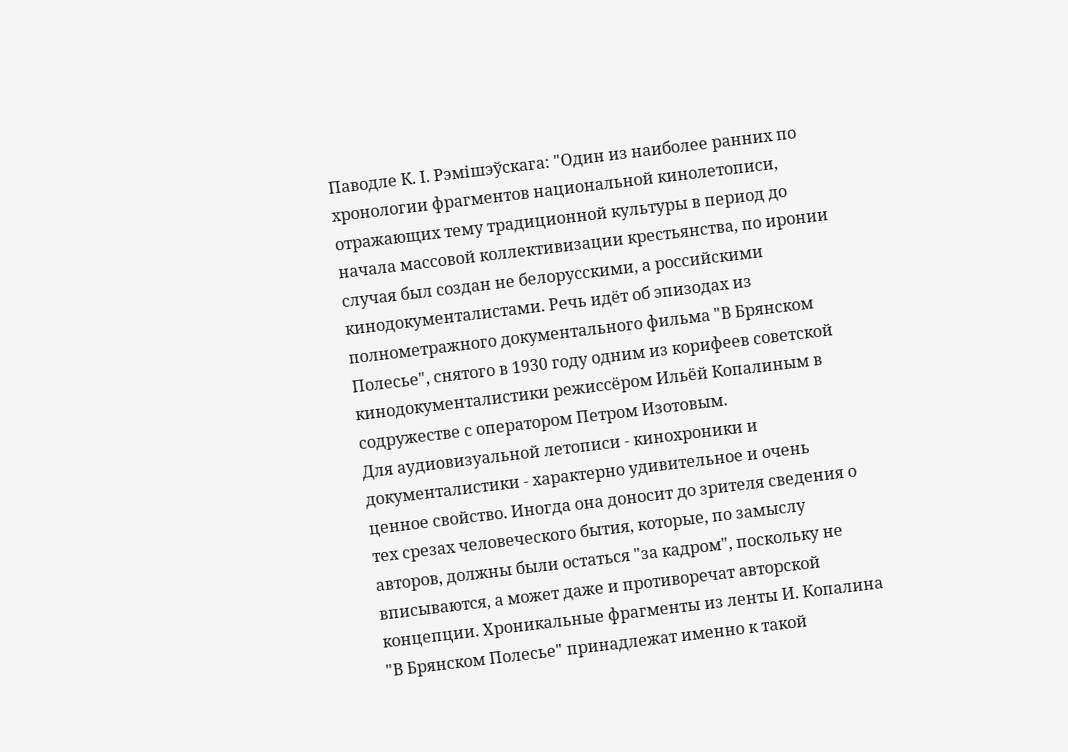Паводле К. І. Рэмішэўскага: "Один из наиболее ранних по хронологии фрагментов национальной кинолетописи, отражающих тему традиционной культуры в период до начала массовой коллективизации крестьянства, по иронии случая был создан не белорусскими, а российскими кинодокументалистами. Речь идёт об эпизодах из полнометражного документального фильма "В Брянском Полесье", снятого в 1930 году одним из корифеев советской кинодокументалистики режиссёром Ильёй Копалиным в содружестве с оператором Петром Изотовым.
Для аудиовизуальной летописи - кинохроники и документалистики - характерно удивительное и очень ценное свойство. Иногда она доносит до зрителя сведения о тех срезах человеческого бытия, которые, по замыслу авторов, должны были остаться "за кадром", поскольку не вписываются, а может даже и противоречат авторской концепции. Хроникальные фрагменты из ленты И. Копалина "В Брянском Полесье" принадлежат именно к такой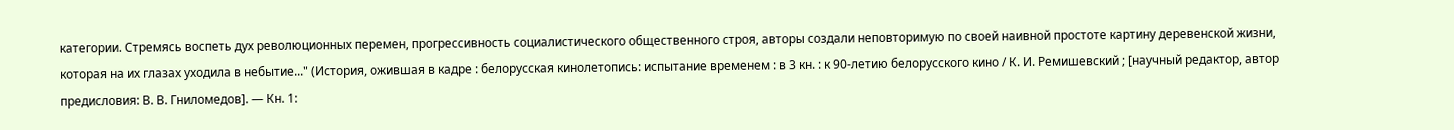категории. Стремясь воспеть дух революционных перемен, прогрессивность социалистического общественного строя, авторы создали неповторимую по своей наивной простоте картину деревенской жизни, которая на их глазах уходила в небытие..." (История, ожившая в кадре : белорусская кинолетопись: испытание временем : в 3 кн. : к 90-летию белорусского кино / К. И. Ремишевский ; [научный редактор, автор предисловия: В. В. Гниломедов]. — Кн. 1: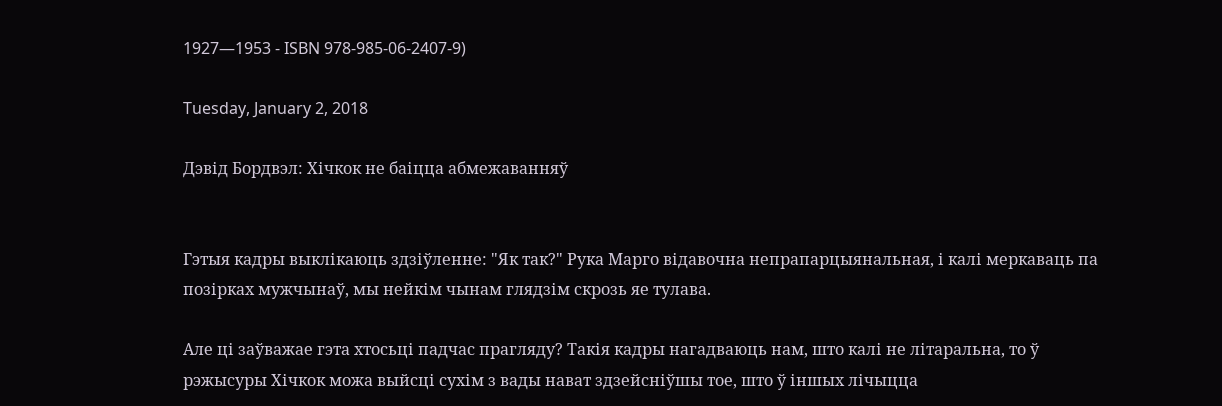1927—1953 - ISBN 978-985-06-2407-9)

Tuesday, January 2, 2018

Дэвід Бордвэл: Хічкок не баіцца абмежаванняў


Гэтыя кадры выклікаюць здзіўленне: "Як так?" Рука Марго відавочна непрапарцыянальная, і калі меркаваць па позірках мужчынаў, мы нейкім чынам глядзім скрозь яе тулава.

Але ці заўважае гэта хтосьці падчас прагляду? Такія кадры нагадваюць нам, што калі не літаральна, то ў рэжысуры Хічкок можа выйсці сухім з вады нават здзейсніўшы тое, што ў іншых лічыцца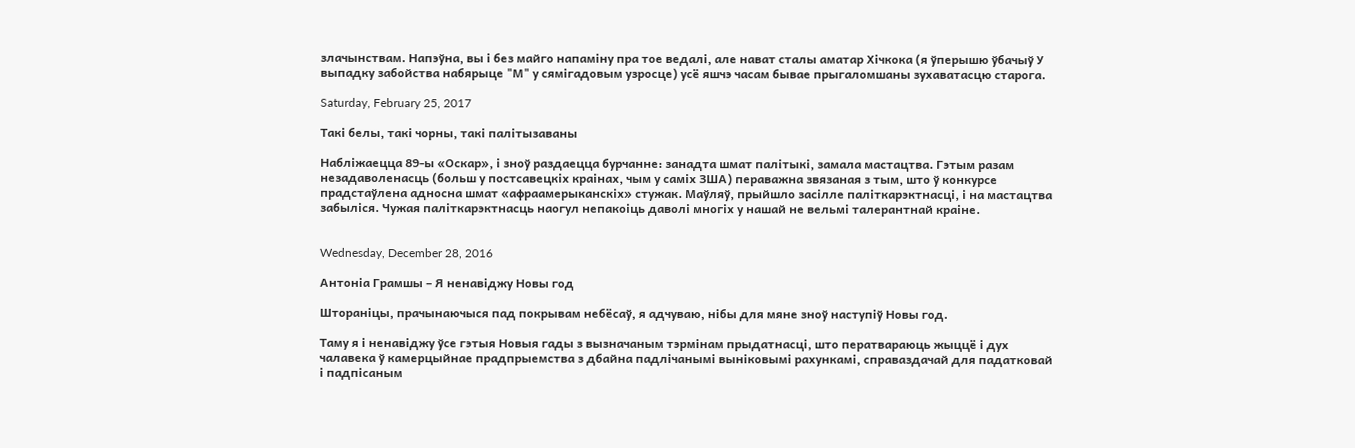злачынствам. Напэўна, вы і без майго напаміну пра тое ведалі, але нават сталы аматар Хічкока (я ўперышю ўбачыў У выпадку забойства набярыце "М" у сямігадовым узросце) усё яшчэ часам бывае прыгаломшаны зухаватасцю старога.

Saturday, February 25, 2017

Такі белы, такі чорны, такі палітызаваны

Набліжаецца 89-ы «Оскар», і зноў раздаецца бурчанне: занадта шмат палітыкі, замала мастацтва. Гэтым разам незадаволенасць (больш у постсавецкіх краінах, чым у саміх ЗША) пераважна звязаная з тым, што ў конкурсе прадстаўлена адносна шмат «афраамерыканскіх» стужак. Маўляў, прыйшло засілле паліткарэктнасці, і на мастацтва забыліся. Чужая паліткарэктнасць наогул непакоіць даволі многіх у нашай не вельмі талерантнай краіне.


Wednesday, December 28, 2016

Антоніа Грамшы – Я ненавіджу Новы год

Штораніцы, прачынаючыся пад покрывам небёсаў, я адчуваю, нібы для мяне зноў наступіў Новы год.

Таму я і ненавіджу ўсе гэтыя Новыя гады з вызначаным тэрмінам прыдатнасці, што ператвараюць жыццё і дух чалавека ў камерцыйнае прадпрыемства з дбайна падлічанымі выніковымі рахункамі, справаздачай для падатковай і падпісаным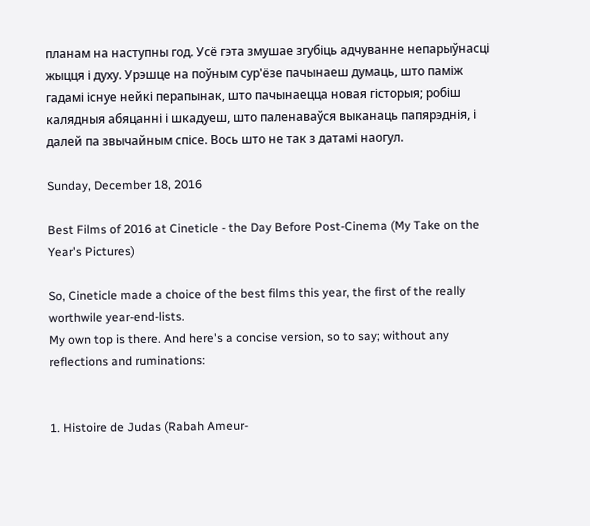планам на наступны год. Усё гэта змушае згубіць адчуванне непарыўнасці жыцця і духу. Урэшце на поўным сур'ёзе пачынаеш думаць, што паміж гадамі існуе нейкі перапынак, што пачынаецца новая гісторыя; робіш калядныя абяцанні і шкадуеш, што паленаваўся выканаць папярэднія, і далей па звычайным спісе. Вось што не так з датамі наогул.

Sunday, December 18, 2016

Best Films of 2016 at Cineticle - the Day Before Post-Cinema (My Take on the Year's Pictures)

So, Cineticle made a choice of the best films this year, the first of the really worthwile year-end-lists.
My own top is there. And here's a concise version, so to say; without any reflections and ruminations:


1. Histoire de Judas (Rabah Ameur-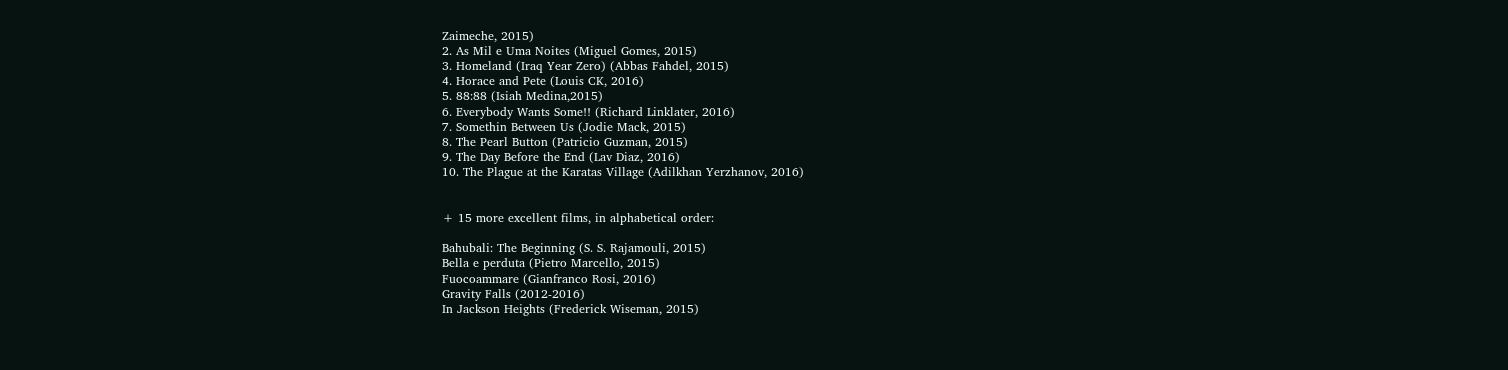Zaimeche, 2015)
2. As Mil e Uma Noites (Miguel Gomes, 2015)
3. Homeland (Iraq Year Zero) (Abbas Fahdel, 2015)
4. Horace and Pete (Louis CK, 2016)
5. 88:88 (Isiah Medina,2015)
6. Everybody Wants Some!! (Richard Linklater, 2016)
7. Somethin Between Us (Jodie Mack, 2015)
8. The Pearl Button (Patricio Guzman, 2015)
9. The Day Before the End (Lav Diaz, 2016)
10. The Plague at the Karatas Village (Adilkhan Yerzhanov, 2016)


+ 15 more excellent films, in alphabetical order:

Bahubali: The Beginning (S. S. Rajamouli, 2015)
Bella e perduta (Pietro Marcello, 2015)
Fuocoammare (Gianfranco Rosi, 2016)
Gravity Falls (2012-2016)
In Jackson Heights (Frederick Wiseman, 2015)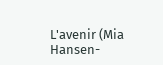L'avenir (Mia Hansen-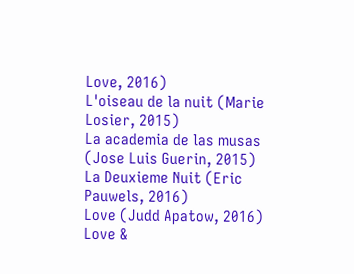Love, 2016)
L'oiseau de la nuit (Marie Losier, 2015)
La academia de las musas (Jose Luis Guerin, 2015)
La Deuxieme Nuit (Eric Pauwels, 2016)
Love (Judd Apatow, 2016)
Love &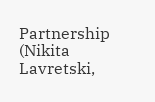Partnership (Nikita Lavretski,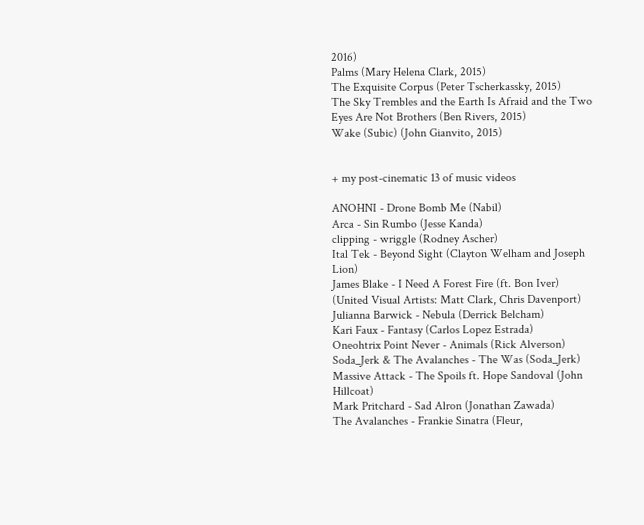2016)
Palms (Mary Helena Clark, 2015)
The Exquisite Corpus (Peter Tscherkassky, 2015)
The Sky Trembles and the Earth Is Afraid and the Two Eyes Are Not Brothers (Ben Rivers, 2015)
Wake (Subic) (John Gianvito, 2015)


+ my post-cinematic 13 of music videos

ANOHNI - Drone Bomb Me (Nabil)
Arca - Sin Rumbo (Jesse Kanda)
clipping - wriggle (Rodney Ascher)
Ital Tek - Beyond Sight (Clayton Welham and Joseph Lion)
James Blake - I Need A Forest Fire (ft. Bon Iver) (United Visual Artists: Matt Clark, Chris Davenport)
Julianna Barwick - Nebula (Derrick Belcham)
Kari Faux - Fantasy (Carlos Lopez Estrada)
Oneohtrix Point Never - Animals (Rick Alverson)
Soda_Jerk & The Avalanches - The Was (Soda_Jerk)
Massive Attack - The Spoils ft. Hope Sandoval (John Hillcoat)
Mark Pritchard - Sad Alron (Jonathan Zawada)
The Avalanches - Frankie Sinatra (Fleur,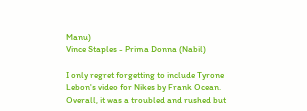Manu)
Vince Staples - Prima Donna (Nabil)

I only regret forgetting to include Tyrone Lebon's video for Nikes by Frank Ocean.
Overall, it was a troubled and rushed but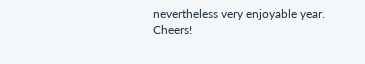nevertheless very enjoyable year. Cheers!